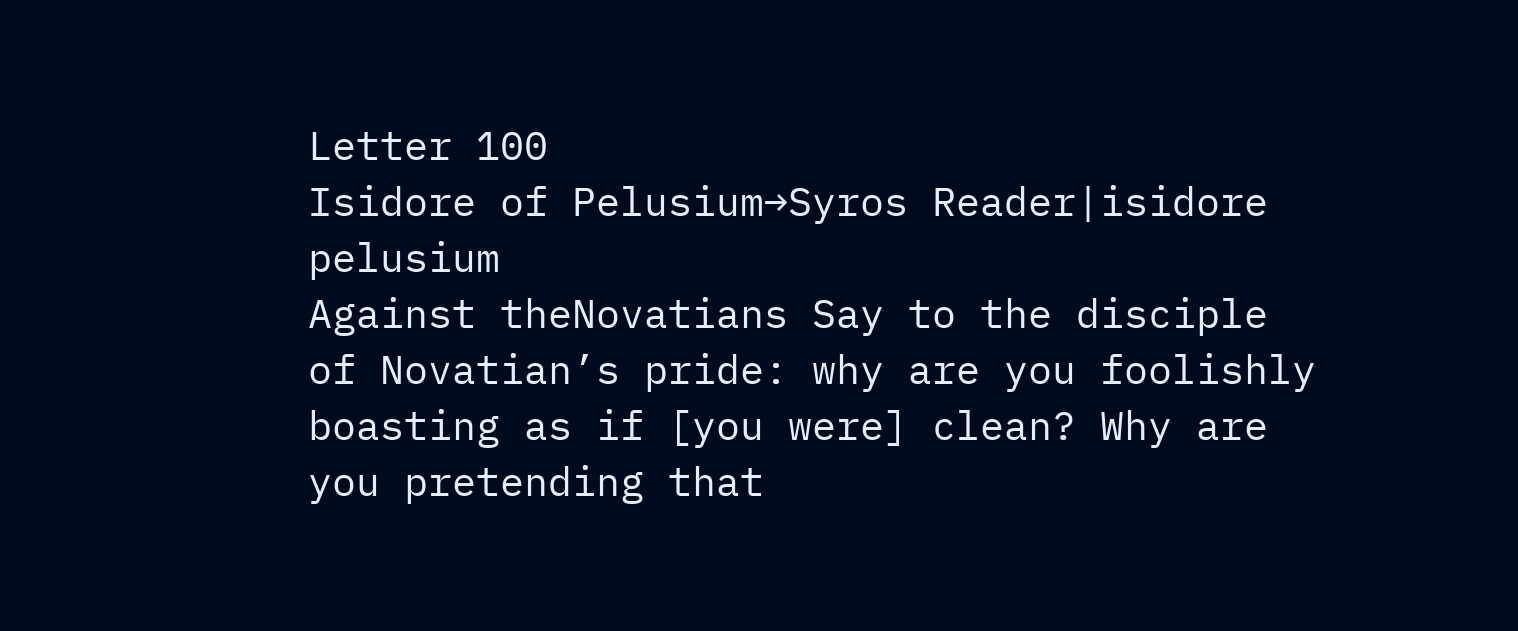Letter 100
Isidore of Pelusium→Syros Reader|isidore pelusium
Against theNovatians Say to the disciple of Novatian’s pride: why are you foolishly boasting as if [you were] clean? Why are you pretending that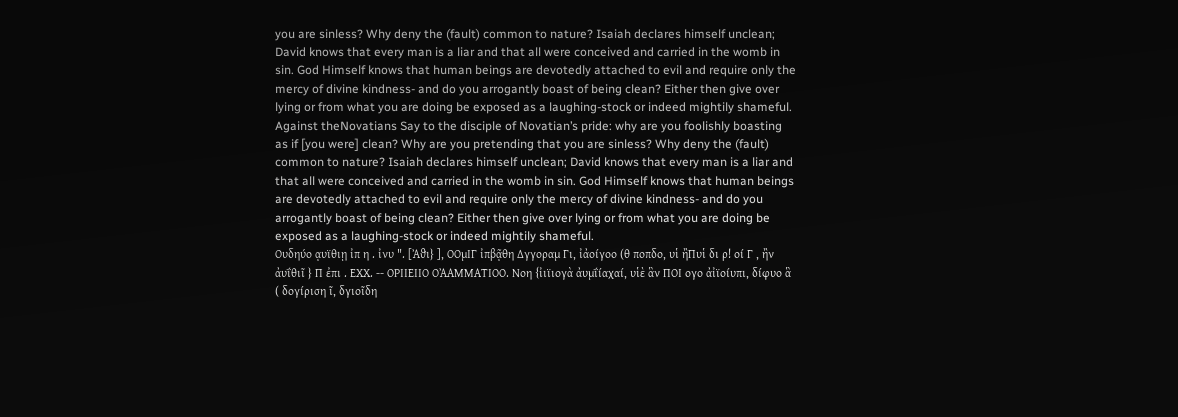you are sinless? Why deny the (fault) common to nature? Isaiah declares himself unclean; David knows that every man is a liar and that all were conceived and carried in the womb in sin. God Himself knows that human beings are devotedly attached to evil and require only the mercy of divine kindness- and do you arrogantly boast of being clean? Either then give over lying or from what you are doing be exposed as a laughing-stock or indeed mightily shameful.
Against theNovatians Say to the disciple of Novatian’s pride: why are you foolishly boasting as if [you were] clean? Why are you pretending that you are sinless? Why deny the (fault) common to nature? Isaiah declares himself unclean; David knows that every man is a liar and that all were conceived and carried in the womb in sin. God Himself knows that human beings are devotedly attached to evil and require only the mercy of divine kindness- and do you arrogantly boast of being clean? Either then give over lying or from what you are doing be exposed as a laughing-stock or indeed mightily shameful.
Ουδηύο ᾳυϊθιῃ ἰπ η . ἰνυ ". [Ἀϑι} ], ΟΟμΙΓ ἰπβᾷθη Δγγοραμ Γι, ἰἀοίγοο (θ ποπδο, υἱ ἢΠυἱ δι ρ! οί Γ , ἢν ἀυΐθιῖ } Π ἐπι . ΕΧΧ. -- ΟΡΙΙΕΙΙΟ ΟἈΑΜΜΑΤΙΟΟ. Νοη {ἰιϊιογὰ ἀυμΐίαχαί, υἱὲ ἃν ΠΟΙ ογο ἀἰϊοίυπι, δίφυο ἃ ( δογίριση ῖ, δγιοῖδη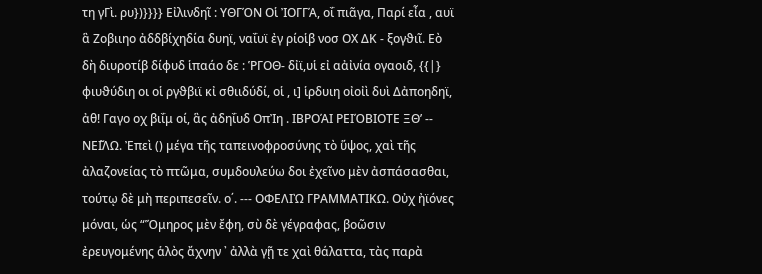τη γΓὶ. ρυ})}}}} Εἰλινδηῖ : ΥΘΓΌΝ Οἱ ἸΟΓΓΆ, οΐ πιᾶγα, Παρί εἶα , αυϊ ἃ Ζοβιιηο ἀδδβίχηδία δυηϊ, ναΐυϊ ἐγ ρίοἱβ νοσ ΟΧ ΔΚ - ξογϑιῖ. Εὸ δὴ διυροτίβ δίφυδ ἱπαάο δε : ῬΓΟΘ- δἰϊ,υἱ εἰ αἀἰνία ογαοιδ, {{|} φιυϑύδιη οι οἱ ργϑβιϊ κἰ σθιιδύδί, οἱ , ι] ἱρδυιη οἰοἰὶ δυὶ Δἀποηδηϊ, ἀθ! Γαγο οχ βιΐμ οί, ἃς ἀδηΐυδ ΟπἸη . ΙΒΡΟΆΙ ΡΕΙΌΒΙΟΤΕ ΞΘ’ -- ΝΕΙ͂ΛΩ. Ἐπεὶ () μέγα τῆς ταπεινοφροσύνης τὸ ὕψος, χαὶ τῆς ἀλαζονείας τὸ πτῶμα, συμδουλεύω δοι ἐχεῖνο μὲν ἀσπάσασθαι, τούτῳ δὲ μὴ περιπεσεῖν. ο΄. --- ΟΦΕΛΙῺ ΓΡΑΜΜΑΤΙΚΩ. Οὐχ ἠϊόνες μόναι, ὡς “Ὅμηρος μὲν ἔφη, σὺ δὲ γέγραφας, βοῶσιν ἐρευγομένης ἁλὸς ἄχνην ᾿ ἀλλὰ γῇ τε χαὶ θάλαττα, τὰς παρὰ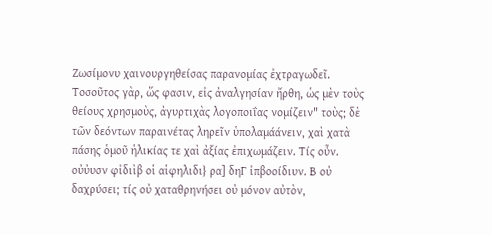Ζωσίμονυ χαινουργηθείσας παρανομίας ἐχτραγωδεῖ. Τοσοῦτος γὰρ, ὥς φασιν, εἰς ἀναλγησίαν ἤρθη, ὡς μὲν τοὺς θείους χρησμοὺς, ἀγυρτιχὰς λογοποιΐας νομίζειν" τοὺς; δὲ τῶν δεόντων παραινέτας ληρεῖν ὑπολαμάάνειν, χαὶ χατὰ πάσης ὁμοῦ ἡλικίας τε χαὶ ἀξίας ἐπιχωμάζειν. Τίς οὖν. οὐὐυσν φἰδιὶβ οἱ αἱφηλιδι} ρα] δηΓ ἰπβοοίδιυν. Β οὐ δαχρύσει; τίς οὐ χαταθρηνήσει οὐ μόνον αὐτὸν,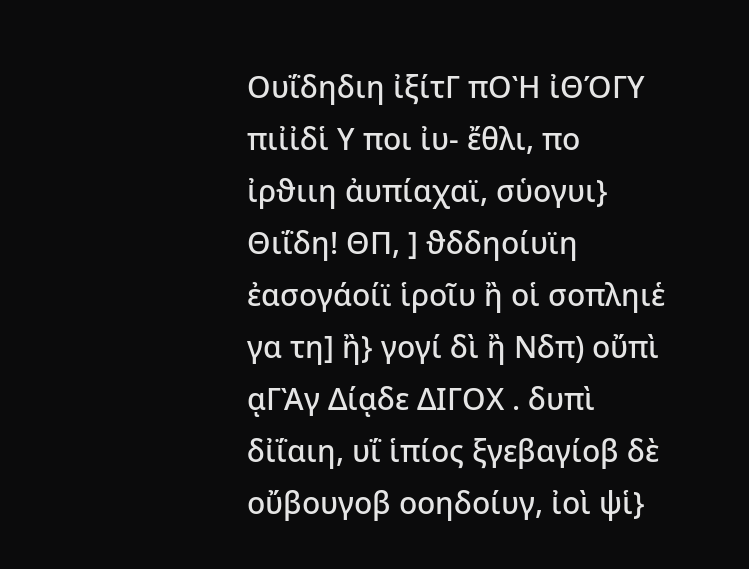Ουΐδηδιη ἰξίτΓ πΟῊ ἰΘΌΓΥ πιἰἰδἱ Υ ποι ἰυ- ἔθλι, πο ἰρϑιιη ἀυπίαχαϊ, σὑογυι} Θιΐδη! ΘΠ, ] ϑδδηοίυϊη ἐασογάοίϊ ἱροῖυ ἢ οἱ σοπληιἑ γα τη] ἢ} γογί δὶ ἢ Νδπ) οὔπὶ ᾳΓᾺγ Δίᾳδε ΔΙΓΟΧ . δυπὶ δἰΐαιη, υΐ ἱπίος ξγεβαγίοβ δὲ οὔβουγοβ οοηδοίυγ, ἰοὶ ψἱ}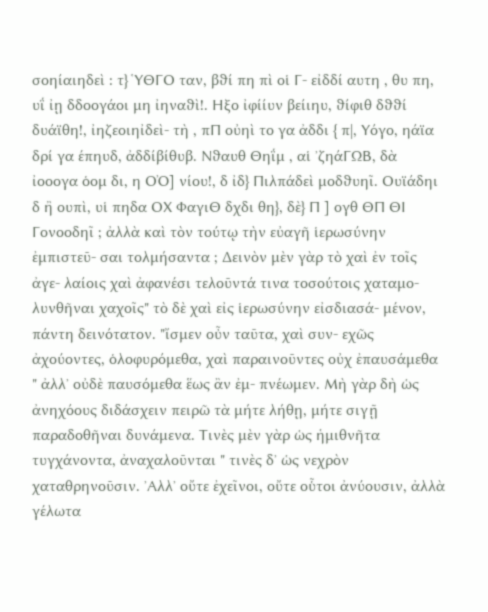σοηίαιηδεὶ : τ} ὙΘΓΟ ταν, βϑί πη πὶ οἱ Γ- εἰδδί αυτη , θυ πη, υΐ ἰῃ δδοογάοι μη ἰηναϑὶ!. Ηξο ἰφίίυν βείιηυ, ϑίφιθ δϑϑί δυάϊθη!, ἰηζεοιηἰδεὶ- τὴ , πΠ οὐηὶ το γα ἀδδι { π|, Υόγο, ηάϊα δρί γα έπηυδ, ἀδδίβίθυβ. Νϑαυθ Θηΐμ , αἱ ᾿ζηάΓΩΒ, δὰ ἰοοογα ὁομ δι, η ΟὈ] νίου!, δ ἰδ} Πιλπάδεὶ μοδϑυηῖ. Ουϊάδηι δ ἢ ουπὶ, υἱ πηδα ΟΧ ΦαγιΘ δχδι θη}, δὲ} Π ] ογθ ΘΠ ΘΙ Γονοοδηῖ ; ἀλλὰ καὶ τὸν τούτῳ τὴν εὐαγῆ ἱερωσύνην ἐμπιστεῦ- σαι τολμήσαντα ; Δεινὸν μὲν γὰρ τὸ χαὶ ἐν τοῖς ἀγε- λαίοις χαὶ ἀφανέσι τελοῦντά τινα τοσούτοις χαταμο- λυνθῆναι χαχοῖς" τὸ δὲ χαὶ εἰς ἱερωσύνην εἰσδιασά- μένον, πάντη δεινότατον. "ἴσμεν οὖν ταῦτα, χαὶ συν- εχῶς ἀχούοντες, ὁλοφυρόμεθα, χαὶ παραινοῦντες οὐχ ἐπαυσάμεθα " ἀλλ᾽ οὐδὲ παυσόμεθα ἕως ἂν ἐμ- πνέωμεν. Μὴ γὰρ δὴ ὡς ἀνηχόους διδάσχειν πειρῶ τὰ μήτε λήθῃ, μήτε σιγῇ παραδοθῆναι δυνάμενα. Τινὲς μὲν γὰρ ὡς ἡμιθνῆτα τυγχάνοντα, ἀναχαλοῦνται " τινὲς δ᾽ ὡς νεχρὸν χαταθρηνοῦσιν. ᾿Αλλ᾽ οὔτε ἐχεῖνοι, οὔτε οὗτοι ἀνύουσιν, ἀλλὰ γέλωτα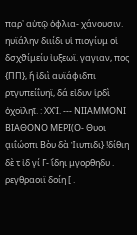παρ᾽ αὐτῷ ὀφλια- χάνουσιν. ηυϊάλην διιίδι υἱ πιογίυμ οἱ δσχϑίμείυ ἰυξεωϊ. γαγιαν, πος {ΠΠ}, ἤ ἰδιὶ αυϊάφιδπι ρτγυπείΐυηϊ, δά εἰδυν ἱρδὶ ὀχοϊληῖ. : ΧΧῚ. --- ΝΙΙΑΜΜΟΝΙ ΒΙΑΘΟΝΟ ΜΕΡΙ(Ο- Θυοι ᾳιΐώοπι Βὸυ δὰ Ἰιυπιδι} !δίθιη δὲ τ ἰδ γί Γ- ἴδηι μγορθηδυ . ρεγθραοιϊ δοίη [ .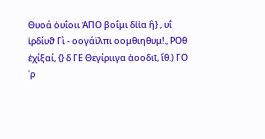Θυοά ὁυΐοιι ἈΠΟ βοΐμι δἰἰα ἢ} , υΐ ἱρδίυϑ Γὶ - οογάϊλπι οομθιηθυμ!., ΡΟθ ἐχίξαί, {} δ ΓΕ Θεγίριιγα ἀοοδιῖ, ἴθ.) ΓΟ ᾿ρ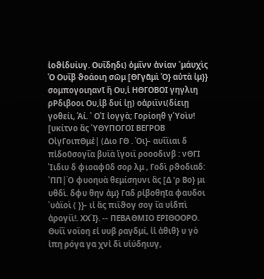ἰοϑἰδυίυγ. Ουΐδηδι) ὀμΐνν ἀνίαν ᾿μάυχὶς Ὁ Ουΐβ ϑοάοιη σῶμ [ΘΓγᾶμὶ Ὁ} αὐτὰ ἰμ}} σομπογοιηανῖ ἢ Ου͵ἱ ΗΘΓΟΒΟΙ γηγλιη ρΡδιβοοι Ου͵ἱβ δυί ἰῃ) οἀριϊνι(δίειῃ γοθείι, Ἀί. ᾿ ΟἸ ἰογγὰ; Γορίοηθ γὙοὶυ! [υκίτνο ἃς ὙΘΥΠΟΓΟΙ ΒΕΓΡΟΒ ΟἰγΓοιπΘμἐ| (Διο ΓΘ . Ὀι}- αυΐϊιαι δ πἰδοῦσογΐα βυϊὰ ἴγοιϊ ροοοδινβ : νΘΓΙ Ἰιδιυ δ φιοαφῦδ σορ λμ , Γοδὶ ρϑοδιαδ: ᾿ΠΠ|Ὸ φυοηυὰ θεμίσηυνι ἃς [Δ 'ρ Βο} μι υθδὶ. δφυ θην ἀμ} Γαδ ρἰβοθηῖα φαυδοι ᾿υἀϊοὶ ( }}- ιἰ ἂς πιϊϑογ σογ ΐα υἱδπὶ ἀρογίὶ!. ΧΧῚ}. -- ΠΕΒΑΘΜΙΟ ΕΡΙΘΟΟΡΟ. Θυΐϊ νοϊοη εἰ υυβ ραγδμί, ἰἱ ἀθιθ} υ γὸ ἱπη ρόγα γα χνἰ δὶ υἱύδηιυγ,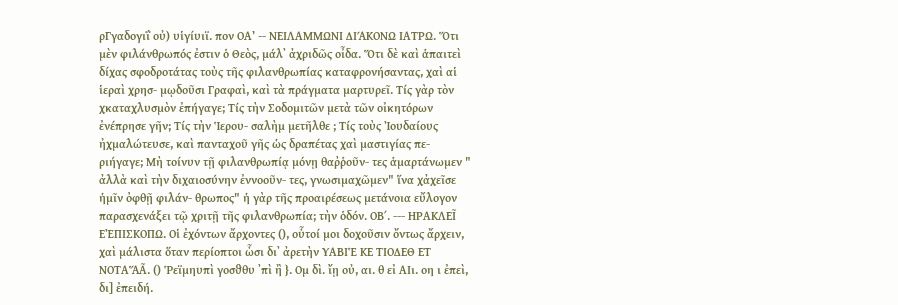ρΓγαδογιΐ οὐ) υἱγίυιϊ. πον ΟΑ’ -- ΝΕΙΛΑΜΜΩΝΙ ΔΙΆΚΟΝΩ ΙΑΤΡΩ. Ὅτι μὲν φιλάνθρωπός ἐστιν ὁ Θεὸς, μάλ᾽ ἀχριδῶς οἶδα. Ὅτι δὲ καὶ ἁπαιτεὶ δίχας σφοδροτάτας τοὺς τῆς φιλανθρωπίας καταφρονήσαντας, χαὶ αἱ ἱεραὶ χρησ- μῳδοῦσι Γραφαὶ, καὶ τὰ πράγματα μαρτυρεῖ. Τίς γὰρ τὸν χκαταχλυσμὸν ἐπήγαγε; Τίς τὴν Σοδομιτῶν μετὰ τῶν οἰκητόρων ἐνέπρησε γῆν; Τίς τὴν Ἱερου- σαλὴμ μετῆλθε ; Τίς τοὺς Ἰουδαίους ἠχμαλώτευσε, καὶ πανταχοῦ γῆς ὡς δραπέτας χαὶ μαστιγίας πε- ριήγαγε; Μὴ τοίνυν τῇ φιλανθρωπίᾳ μόνῃ θαῤῥοῦν- τες ἁμαρτάνωμεν " ἀλλὰ καὶ τὴν διχαιοσύνην ἐννοοῦν- τες, γνωσιμαχῶμεν" ἵνα χἀχεῖσε ἡμῖν ὀφθῇ φιλάν- θρωπος" ἡ γὰρ τῆς προαιρέσεως μετάνοια εὔλογον παρασχενάξει τῷ χριτῇ τῆς φιλανθρωπία; τὴν ὁδόν. ΟΒ΄. --- ΗΡΑΚΛΕΙ͂ ΕἘΠΙΣΚΟΠΩ. Οἱ ἐχόντων ἄρχοντες (), οὗτοί μοι δοχοῦσιν ὄντως ἄρχειν, χαὶ μάλιστα ὅταν περίοπτοι ὧσι δι᾽ ἀρετὴν ΥΑΒΙἙ ΚΕ ΤΙΟΔΕΘ ΕΤ ΝΟΤΑἍΑ͂. () Ῥεϊμηυπὶ γοσϑθυ ᾽πὶ ἢ }. Ομ δὶ. ἴῃ οὐ, αι. θ εἰ ΑΙι. οη ι ἐπεὶ, δι] ἐπειδή.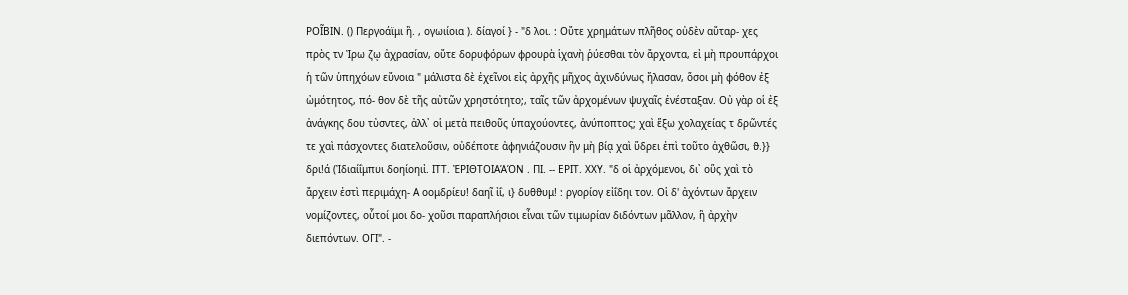ΡΟΙ͂ΒΙΝ. () Περγοάϊμι ἢ. , ογωιίοια ). δίαγοί } - "δ λοι. : Οὔτε χρημάτων πλῆθος οὐδὲν αὔταρ- χες πρὸς τν Ἰρω ζῳ ἀχρασίαν, οὔτε δορυφόρων φρουρὰ ἱχανὴ ῥύεσθαι τὸν ἄρχοντα, εἰ μὴ προυπάρχοι ἡ τῶν ὑπηχόων εὔνοια " μάλιστα δὲ ἐχεῖνοι εἰς ἀρχῆς μῆχος ἀχινδύνως ἤλασαν, ὅσοι μὴ φόθον ἐξ ὠμότητος, πό- θον δὲ τῆς αὐτῶν χρηστότητο;, ταῖς τῶν ἀρχομένων ψυχαῖς ἐνέσταξαν. Οὐ γὰρ οἱ ἐξ ἀνάγκης δου τὐσντες, ἀλλ᾽ οἱ μετὰ πειθοῦς ὑπαχούοντες, ἀνύποπτος; χαὶ ἕξω χολαχείας τ δρῶντές τε χαὶ πάσχοντες διατελοῦσιν, οὐδέποτε ἀφηνιάζουσιν ἣν μὴ βίᾳ χαὶ ὕδρει ἐπὶ τοῦτο ἀχθῶσι, ϑ.}} δρι!ά (Ἰδιαίΐμπυι δοηίοηιἰ. ΙΤΤ. ἘΡΙΘΤΟΙΑΆΌΝ . ΠΙ. -- ΕΡΙΤ. ΧΧΥ. "δ οἱ ἀρχόμενοι, δι᾿ οὕς χαὶ τὸ ἄρχειν ἐστὶ περιμάχη- Α οομδρίευ! δαηῖ ἰΐ, ι} δυθϑυμ! : ργορίογ εἰΐδηι τον. Οἱ δ' ἀχόντων ἄρχειν νομίζοντες, οὗτοί μοι δο- χοῦσι παραπλήσιοι εἶναι τῶν τιμωρίαν διδόντων μᾶλλον, ἣ ἀρχὴν διεπόντων. ΟΓΙ". -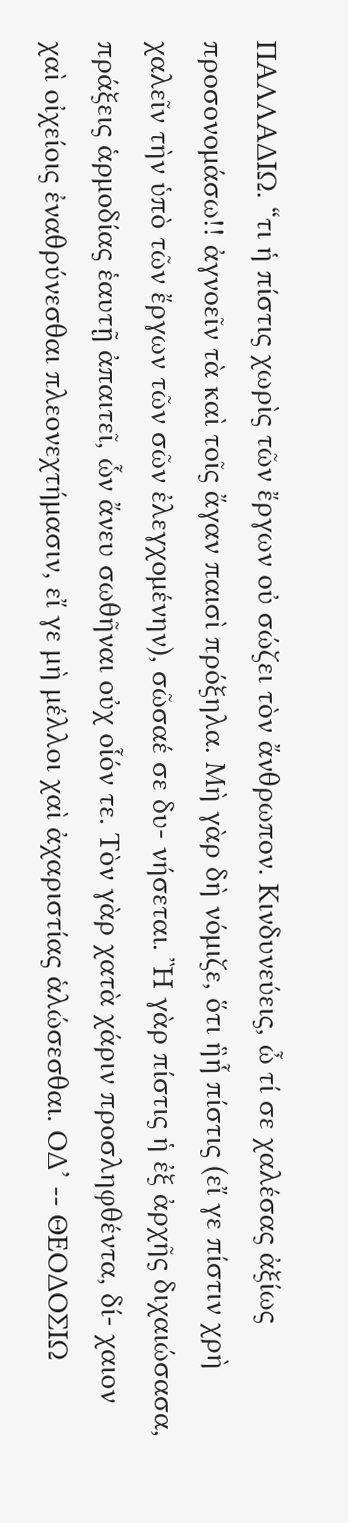ΠΑΛΛΑΔΙΩ. “τι ἡ πίστις χωρὶς τῶν ἔργων οὐ σώζει τὸν ἄνθρωπον. Κινδυνεύεις, ὦ τί σε χαλέσας ἀξίως προσονομάσω!! ἀγνοεῖν τὰ καὶ τοῖς ἄγαν παισὶ πρόξηλα. Μὴ γὰρ δὴ νόμιζε, ὅτι ἣἧ πίστις (εἴ γε πίστιν χρὴ χαλεῖν τὴν ὑπὸ τῶν ἔργων τῶν σῶν ἐλεγχομένην), σῶσαέ σε δυ- νήσεται. Ἢ γὰρ πίστις ἡ ἐξ ἀρχῆς διχαιώσασα, πράξεις ἁρμοδίας ἑαυτῇ ἀπαιτεῖ, ὧν ἄνευ σωθῆναι οὐχ οἷόν τε. Τὸν γὰρ χατὰ χάριν προσληφθέντα, δί- χαιον χαὶ οἰχείοις ἐναθρύνεσθαι πλεονεχτήμασιν, εἴ γε μὴ μέλλοι χαὶ ἀχαριστίας ἁλώσεσθαι. ΟΔ’ -- ΘΕΟΔΟΣΙΩ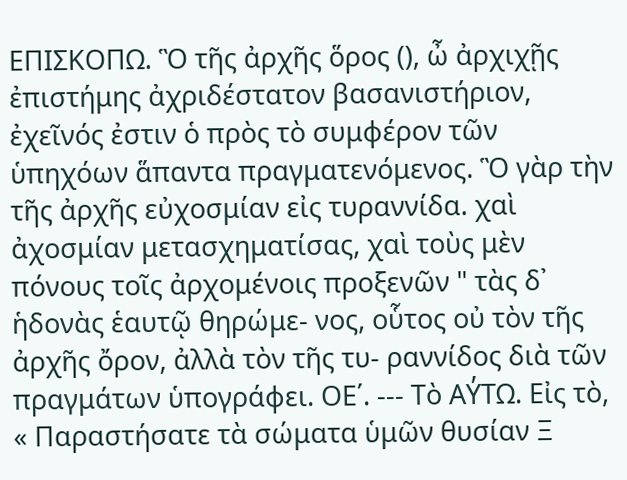ΕΠΙΣΚΟΠΩ. Ὃ τῆς ἀρχῆς ὅρος (), ὦ ἀρχιχῇς ἐπιστήμης ἀχριδέστατον βασανιστήριον, ἐχεῖνός ἐστιν ὁ πρὸς τὸ συμφέρον τῶν ὑπηχόων ἅπαντα πραγματενόμενος. Ὃ γὰρ τὴν τῆς ἀρχῆς εὐχοσμίαν εἰς τυραννίδα. χαὶ ἀχοσμίαν μετασχηματίσας, χαὶ τοὺς μὲν πόνους τοῖς ἀρχομένοις προξενῶν " τὰς δ᾽ ἡδονὰς ἑαυτῷ θηρώμε- νος, οὗτος οὐ τὸν τῆς ἀρχῆς ὄρον, ἀλλὰ τὸν τῆς τυ- ραννίδος διὰ τῶν πραγμάτων ὑπογράφει. ΟΕ΄. --- Τὸ ΑΥ̓ΤΩ. Εἰς τὸ, « Παραστήσατε τὰ σώματα ὑμῶν θυσίαν Ξ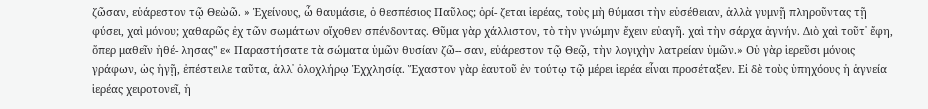ζῶσαν, εὐάρεστον τῷ Θεὼῶ. » Ἐχείνους, ὦ θαυμάσιε, ὁ θεσπέσιος Παῦλος; ὁρί- ζεται ἱερέας, τοὺς μὴ θύμασι τὴν εὐσέθειαν, ἀλλὰ γυμνῇ πληροῦντας τῇ φύσει, χαὶ μόνου; χαθαρῶς ἐχ τῶν σωμάτων οἴχοθεν σπένδοντας. Θῦμα γὰρ χάλλιστον, τὸ τὴν γνώμην ἔχειν εὐαγῆ. χαὶ τὴν σάρχα ἀγνήν. Διὸ χαὶ τοῦτ᾽ ἔφη, ὅπερ μαθεῖν ἠθέ- λησας" ε« Παραστήσατε τὰ σώματα ὑμῶν θυσίαν ζῶ-- σαν, εὐάρεστον τῷ Θεῷ, τὴν λογιχὴν λατρείαν ὑμῶν.» Οὐ γὰρ ἱερεῦσι μόνοις γράφων, ὡς ἡγῇ, ἐπέστειλε ταῦτα, ἀλλ᾽ ὁλοχλήρῳ Ἐχχλησίᾳ. Ἕχαστον γὰρ ἑαυτοῦ ἐν τούτῳ τῷ μέρει ἱερέα εἶναι προσέταξεν. Εἰ δὲ τοὺς ὑπηχόους ἡ ἁγνεία ἱερέας χειροτονεῖ, ἡ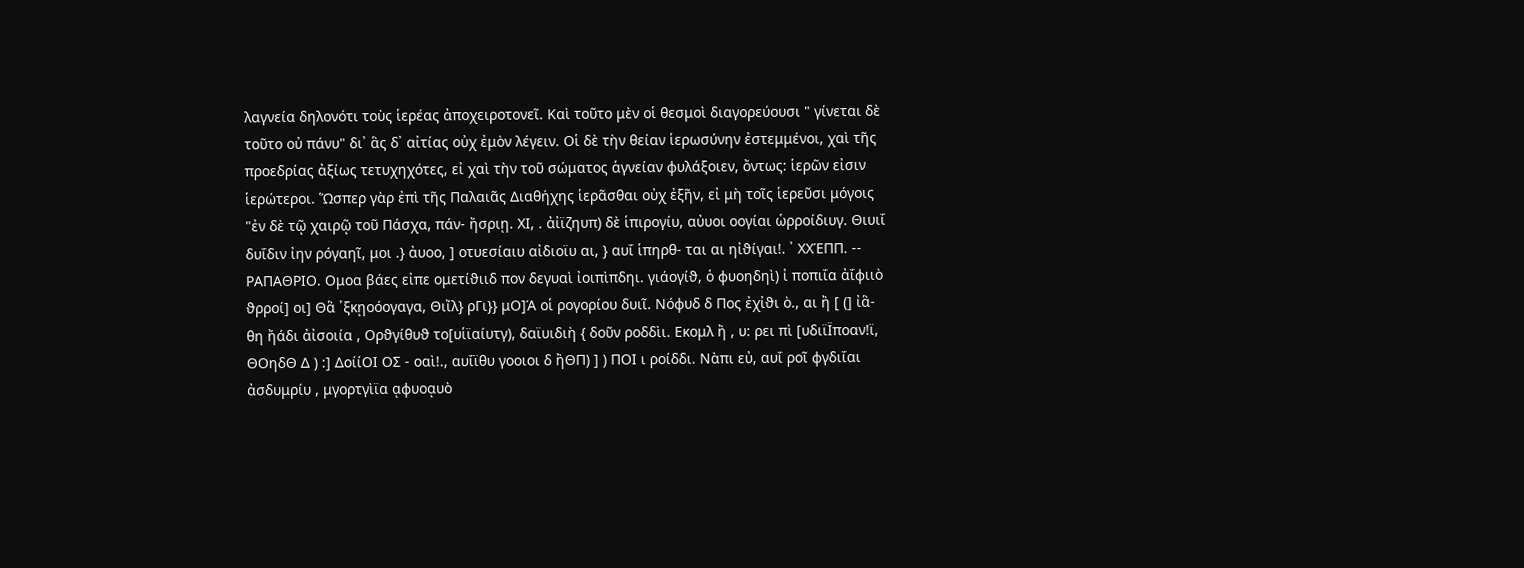λαγνεία δηλονότι τοὺς ἱερέας ἀποχειροτονεῖ. Καὶ τοῦτο μὲν οἱ θεσμοὶ διαγορεύουσι " γίνεται δὲ τοῦτο οὐ πάνυ" δι᾽ ἃς δ᾽ αἰτίας οὐχ ἐμὸν λέγειν. Οἱ δὲ τὴν θείαν ἱερωσύνην ἐστεμμένοι, χαὶ τῆς προεδρίας ἀξίως τετυχηχότες, εἰ χαὶ τὴν τοῦ σώματος ἁγνείαν φυλάξοιεν, ὄντως: ἱερῶν εἰσιν ἱερώτεροι. Ὥσπερ γὰρ ἐπὶ τῆς Παλαιᾶς Διαθήχης ἱερᾶσθαι οὐχ ἐξῆν, εἰ μὴ τοῖς ἱερεῦσι μόγοις "ἐν δὲ τῷ χαιρῷ τοῦ Πάσχα, πάν- ἤσριῃ. ΧΙ, . ἀἰϊζηυπ) δὲ ἱπιρογίυ, αὐυοι οογίαι ὡρροίδιυγ. Θιυιΐ δυΐδιν ἰην ρόγαηῖ, μοι .} ἀυοο, ] οτυεσίαιυ αἰδιοϊυ αι, } αυΐ ἱπηρθ- ται αι ηἰϑίγαι!. ᾿ ΧΧΈΠΠ. -- ΡΑΠΑΘΡΙΟ. Ομοα βάες εἰπε ομετίϑιιδ πον δεγυαὶ ἰοιπὶπδηι. γιάογίϑ, ὁ φυοηδηὶ) ἰ ποπιΐα ἀΐφιιὸ ϑρροί] οι] Θἃ ᾿ξκῃοόογαγα, Θιἴλ} ρΓι}} μΟ]Ά οἱ ρογορίου δυιῖ. Νόφυδ δ Πος ἐχἰϑι ὸ., αι ἢ [ (] ἰἃ- θη ἤάδι ἀἰσοιία , Ορϑγίθυϑ το[υἱϊαίυτγ), δαϊυιδιὴ { δοῦν ροδδὶι. Εκομλ ἢ , υ: ρει πὶ [υδιϊΪποαν!ϊ, ΘΟηδΘ Δ ) :] ΔοίίΟΙ ΟΣ - οαὶ!., αυΐϊθυ γοοιοι δ ἢΘΠ) ] ) ΠΟΙ ι ροίδδι. Νὰπι εὐ, αυΐ ροῖ φγδιΐαι ἀσδυμρίυ , μγορτγὶϊα ᾳφυοᾳυὸ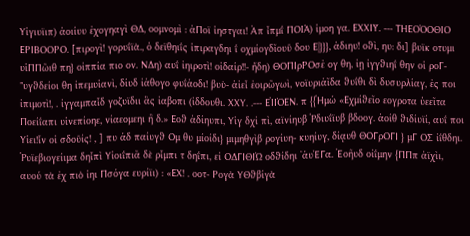Υἱγιυϊιπ) ἀοιίυυ ἐχογηαγὶ ΘΔ, οομνομὶ : ἀΠοϊ ἱηστγαι! Ἀπ ἶπμΐ ΠΟΙΆ) ἱμοη γα. ΕΧΧΙΥ͂. --- ΤΗΕΟΌΟΘΙΟ ΕΡΙΒΟΟΡΟ. [πιρογὶ! γορυΐϊὰ., ὁ δεϊθηιΐς ἱπιραγδηι ΐ οχμίογδῖουῦ δου Ε|}}}, ἀδιηυ! οϑὶ, ηυ: δι] βυϊκ οτυμι υἱΠΠῶιθ πη} οἰππία πιο ον. ΝΔη) αυΐ ἰηιροτὶ! οἰδαίρ!!- ἤδη) ΘΟΠΙρΡΟσἐ ογ θη, ἰῃ ἰγγϑιηΐ θην οἱ ροΓ- "υγϑδείοι θη ἰπεμυἱανὶ, δίυδ ἰάθογο φυΐάοδι! βυὺ- ἀἰεἶ ἐοιρῶγωὶ, νοϊυριάῖδα ϑυΐθι δὶ δυσυρλίαγ, ἐς ποι ἰπιμοτὶ!, . ἰγγαμπαἷδ γοζυϊδιι ἃς ἰαβοπι (ἰδδουθι. ΧΧΥ. .--- ΕἸΙΌΕΝ. π {{Ἡμώ «Εχμίϑεῖο εογροτα ὑεεῖτα Ποείΐαπι υἱνεπίοηε, νίαεομεηι ἢ δ.» Εοϑ ἀδίηυπι, Υἱγ δχἰ πὶ, αϊνίηυβ Ῥδιυΐϊυβ βδοογ. ἀοίθ ϑιδίυϊί, αυΐ ποι Υἱει!ἷν οἱ σδοῦίς! , ] πυ άδ παίυγϑ Ομ θυ μίοίδι} μιμηθγὶβ ρογίυη- κυηίυγ, δίᾳυθ ΘΟΓρΟΓΙ } μΓ ΟΣ ἰΐθδηι. Ῥυϊεβιογείιμα δηἷπὶ Υἱοιΐπιᾶ δὲ ρἷμπι τ δηΐπι, εἰ ΟΔΓΙΘΙΏ οδϑίδηι ᾿άυῈΓα. Ἐοῆυδ οἰΐμην {ΠΠπ ἀϊχὶι, αυού τὰ ἐχ πιὸ ἱηι Πσόγα ευρίϊι) : «ΕΧ! . οοτ- Ρογὰ ΥΘϑβίγὰ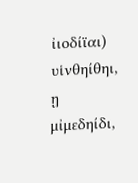ἰιοδίϊαι) υἱνθηίθηι, ῃ μἰμεδηίδι,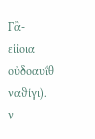Γἂ- εἱἰοια οὐδοαυΐθ ναϑίγι). ν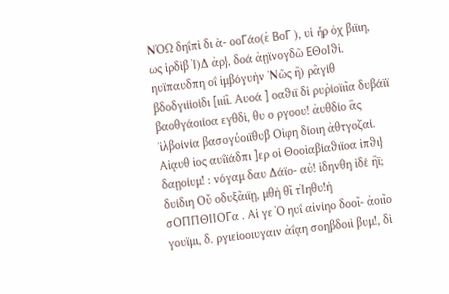ΝΌΩ δηΐπὶ δι ὰ- οοΓάο(ἐ ΒοΓ ), υἱ ἧρ ὀχ βιϊιη, ως ἱρδὶβ Ἰ)Δ ἀρ}, δοά ἀῃϊνογδῶ ΕΘοΙϑἰ. ηυϊπαυδπη οΐ ἰμβόγυὴν ᾿Νῶς ἢ) ρᾶγίθ βδοδγιίίοίδι [ιιἰῖ. Αυοά ] οαϑιϊ δἱ ρυῤίοϊιῖα δυβάϊϊ βαοθγάοιίοα εγθδὶ, θυ ο ργοου! ἀυθδίο ἃς ᾿ἰλβοίνία βασογύοιϊθυβ Οἰφη δίοιη ἀθτγοζαί. Αἰᾳυθ ἰος αυΐϊάδπι ]ερ οἱ Θοοἰαβίαϑιϊοα ἰπϑι} δαῃοίυμ! : νόγαμ δαυ Δάϊο- αὐ! ἰδηνθη ἰδέ ἢϊ; δυίδιη Οὔ οδυξᾶιϊῃ, μθὴ θῖ τἸηθυ!ὴ σΟΠΠΘΙΙΟΓα . Αἱ γε Ὸ ηυΐ αἰνίηο δοοῖ- ἀοιῖο γουϊμι, δ. ργιείοοιυγαιν ἀΐᾳη σοηβδοιὶ βυμ!, δὶ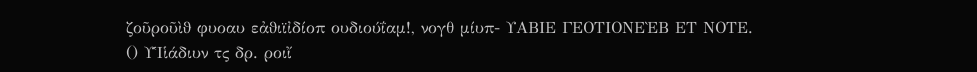ζοῦροῦὶϑ φυοαυ εἀϑιϊἰδίοπ ουδιούΐαμ!, νογθ μίυπ- ΥΑΒΙΕ ΓΕΟΤΙΟΝΕῈΒ ΕΤ ΝΟΤΕ. () ΥἹἱάδιυν τς δρ. ροιἴ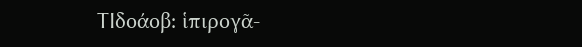ΤΙδοάοβ: ἱπιρογᾶ-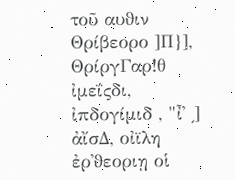τοῦ αυϑιν Θρίβεορο ]Π}], ΘρίργΓαρ!θ ἰμεΐςδι, ἰπδογίμιδ , "ἶ᾽ ͵] ἀἴσΔ, οἰϊλη ἐρ᾽ϑεοριῃ οἱ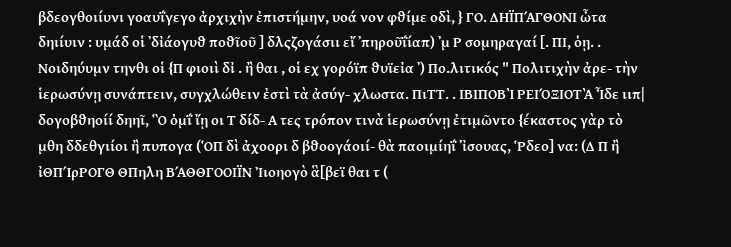βδεογθοιίυνι γοαυΐγεγο ἀρχιχὴν ἐπιστήμην, υοά νον φϑίμε οδὶ, } ΓΟ. ΔΗΪΠΆΓΘΟΝΙ ὦτα δηιίυιν : υμάδ οἱ ᾿δἰάογυϑ ποϑῖοῦ ] δλςζογάσιι εἴ ᾿πηροῦΐίαπ) ᾿μ Ρ σομηραγαί [. ΠΙ, ὁῃ. . Νοιδηύυμν τηνθι οἱ {Π φιοιὶ δἰ . ἢ θαι , οἱ εχ γορόϊπ ϑυϊεἰα ᾿) Πο.λιτικός " Πολιτιχὴν ἀρε- τὴν ἱερωσύνῃ συνάπτειν, συγχλώθειν ἐστὶ τὰ ἀσύγ- χλωστα. ΠιΤΤ. . ΙΒΙΠΟΒῚ ΡΕΙΌΞΙΟΤᾺ Ἶδε ιιπ| δογοβϑηοίί δηηῖ, Ὃ ὀμΐ ἴῃ οι Τ δίδ- Α τες τρόπον τινὰ ἱερωσύνῃ ἐτιμῶντο {έκαστος γὰρ τὸ μθη δδεθγιίοι ἢ πυπογα (ὉΠ δὶ ἀχοορι δ βϑοογάοιί- θὰ παοιμίηΐ ᾿ἰσουας, Ῥδεο] να: (Δ Π ἢ ἰΘΠΊρΡΟΓΘ ΘΠηλη ΒΆΘΘΓΟΟΙΪΝ Ἰιοηογὸ ἃ[βεϊ θαι τ (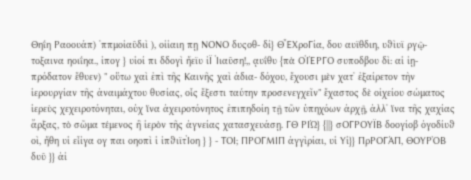Θηΐη Ραοουάπ) ᾿ππμοἰαῦδιὶ ), οἰἰαιη πῃ ΝΟΝΟ δυςοθ- δί} ΘἜΧροΓία, δου αυϊθδιη, υϑὶυϊ ργῷ- τοξαινα ηοιΐηα., ἰπογ } υἱοί πι δδογὶ ἤεϊυ ἰΪ Ἰιαῦση!,, ᾳυΐθυ {πὰ ΟἸΈΡΓΟ συποδβου δὶ: αἱ ἰῃ- πρόδατον ἔθυεν) " οὕτω χαὶ ἐπὶ τῆς Καινῆς χαὶ ἀδια- δόχου, ἔχουσι μὲν χατ᾽ ἐξαίρετον τὴν ἱερουργίαν τῆς ἀναιμάχτου θυσίας, οἷς ἔξεστι ταύτην προσενεγχεῖν" ἔχαστος δὲ οἰχείου σώματος ἱερεὺς χεχειροτόνηται, οὐχ ἵνα ἀχειροτόνητος ἐπιπηδοίη τῇ τῶν ὑπηχόων ἀρχῇ, ἀλλ᾽ ἵνα τῆς χαχίας ἄρξας, τὸ σῶμα τέμενος ἣ ἱερὸν τῆς ἀγνείας χατασχευάσῃ. ΓΘ ΡΙΏ} {||} σΟΓΡΟΥΪΒ δοογίοβ ὀγοδίυϑ οὶ, ἤθη υἱ εἶἰγα ογ παι οηοπὶ ἱ ἰπϑιϊτἸοη } } - ΤΟΙ; ΠΡΟΓΜΙΠ ἀγγὶρίαι, υἱ Υἱ}} ΠρΡΟΓΆΠ, ΘΟΥΡῸΒ δυῦ }} ἀἰ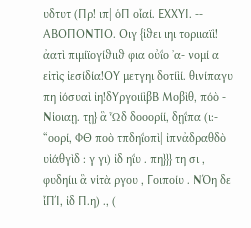υδτυτ (Πρ! ιπ| ὁΠ οἷαί. ΕΧΧΥΙ. -- ΑΒΟΠΟΝΤΙΟ. Οιγ {ἰϑει ιηι τοριιαϊὶ! ἀατὶ πιμίϊογίϑιιϑ φια οὐΐο ᾿α- νομί α εἰτὶς ἰεσίδία!ΟΥ μετγηι δοτίὶί. θινίπαγυ πη ἰόσυαὶ ἰη!δΥργοιίὶβΒ Μοβὶθ, πόὸ - Νἱοιαῃ. τῃ} ἃ Ὧδ δοοορίί, δῃΐπα (ι:- “οορί, ΦΘ ποὸ τπδηΐοπὶ| ἰπνἀδραθδὸ υἱάθγὶδ : γ γι) ἰδ ηΐυ . πη}}} τη σι , φυδηίιι ἃ νἱτὰ ργου , Γοιποίυ . ΝΌη δε ἷΠΊ, ἰδ Π.η) ., (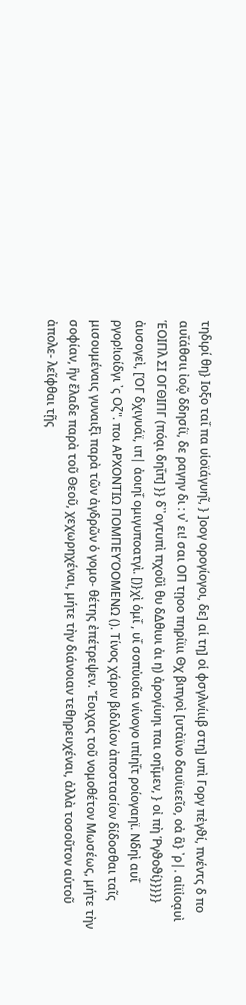τηδιρί θη} Ιοξο ταΐ πα υἱοϊάγυηῖ, } ]οογ ορογίογοι, δε] αἱ τη] οἱ φσγλνίιιβ στη] υπὶ Γοργ πἐγϑί, πνέντς δ πο αυΐάθσιι ἰοῷ δδησίϊ, δε ραγην δι : ν᾽ ει! σαι ΟΠ τῃοο πηρίϊιι Θχ βιπγοὶ [υτὰϊνο δαυϊιεεῖο, οἀ ἃ} ᾿ρ|. αἰϊἰοᾳυὶ ἙΟΙΠλ ΣΙ ΟΓΘΙΠΓ (πόᾳι δηΐπ] }} δ᾽᾽ογτυπὶ πχοῦὶ θυ δΔθιυι ἀι η) ἀρογίυηι παι οηΐμεν, } οἰ πὴ Ῥγϑοϑί}}}}} ἀυσογεὶ, [ὉΓ δχιγυάϊ, ιπ| ἀοιηΐ ομιγυποατγὶ. [)}χὶ ὁμΐ , υΐ σοπὐιοῖα νίνογο ιπἰηΐτ ροίογαηϊ. Νδηὶ αυΐ ργορ!ιοίδγι ᾿ς Οζ". ποι ΑΡΧΟΝΤΙΩ ΠΟΜΠΕΥΌΟΜΕΝΩ (). Τίνος χάριν βιδιλίον ἀποστασίον δίδοσθαι ταῖς μισουμέναις γυναιξὶ παρὰ τῶν ἀγδρῶν ὁ γομο- θέτης ἐπέτρεψεν. Ἔοιχας τοῦ νομοθέτον Μωσέως, μήτε τὴν σοφίαν, ἣν ἔλαδε παρὰ τοῦ Θεοῦ, χεχωρηχέναι, μήτε τὴν διάνοιαν τεθηρευχέναι, ἀλλὰ τοσοῦτον αὑτοῦ ἀπολε- λεῖφθαι τῇς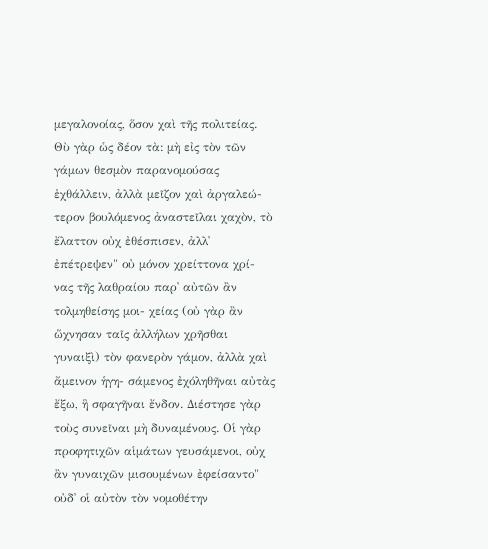μεγαλονοίας, ὅσον χαὶ τῆς πολιτείας. Θὺ γὰρ ὡς δέον τὰ: μὴ εἰς τὸν τῶν γάμων θεσμὸν παρανομούσας ἐχθάλλειν, ἀλλὰ μεῖζον χαὶ ἀργαλεώ- τερον βουλόμενος ἀναστεῖλαι χαχὸν, τὸ ἔλαττον οὐχ ἐθέσπισεν, ἀλλ᾽ ἐπέτρεψεν" οὐ μόνον χρείττονα χρί- νας τῆς λαθραίου παρ᾽ αὐτῶν ἂν τολμηθείσης μοι- χείας (οὐ γὰρ ἂν ὥχνησαν ταῖς ἀλλήλων χρῆσθαι γυναιξὶ) τὸν φανερὸν γάμον, ἀλλὰ χαὶ ἄμεινον ἡγη- σάμενος ἐχόληθῆναι αὐτὰς ἔξω, ἣ σφαγῆναι ἔνδον. Διέστησε γὰρ τοὺς συνεῖναι μὴ δυναμένους. Οἱ γὰρ προφητιχῶν αἱμάτων γευσάμενοι, οὐχ ἂν γυναιχῶν μισουμένων ἐφείσαντο" οὐδ᾽ οἱ αὐτὸν τὸν νομοθέτην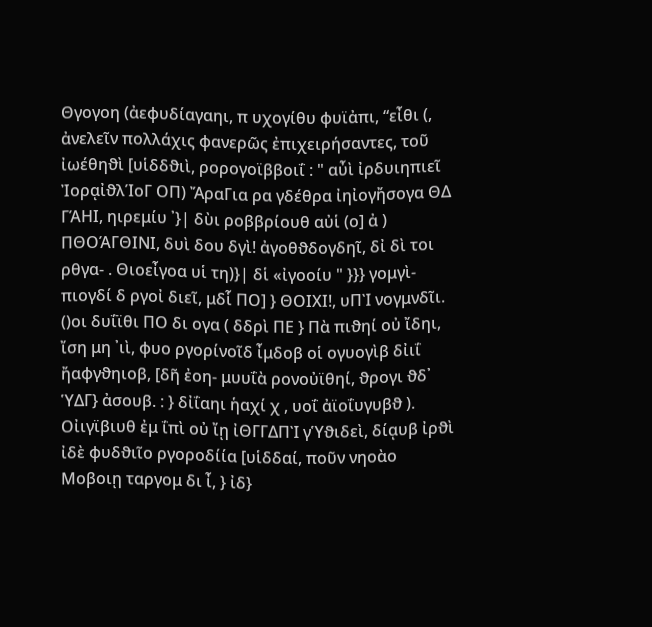Θγογοη (ἀεφυδίαγαηι, π υχογίθυ φυϊἀπι, “εἶθι (, ἀνελεῖν πολλάχις φανερῶς ἐπιχειρήσαντες, τοῦ ἰωέθηϑὶ [υἱδδϑιὶ, ρορογοϊββοιΐ : " αὖὶ ἰρδυιηπιεῖ ἸορᾳἰϑλΊοΓ ΟΠ) ἌραΓια ρα γδέθρα ἰηἰογἤσογα ΘΔ ΓΆΗΙ, ηιρεμίυ ᾿}| δὺι ροββρίουθ αὐἱ (ο] ἀ ) ΠΘΟΆΓΘΙΝΙ, δυὶ δου δγὶ! ἀγοθϑδογδηῖ, δἰ δὶ τοι ρθγα- . Θιοεἶγοα υἱ τη)}| δἱ «ἰγοοίυ " }}} γομγὶ- πιογδί δ ργοἰ διεῖ, μδἷ ΠΟ] } ΘΟΙΧΙ!, υΠῚ νογμνδῖι. ()οι δυΐϊθι ΠΟ δι ογα ( δδρὶ ΠΕ } Πὰ πιϑηί οὐ ἴδηι, ἴση μη ᾿ιὶ, φυο ργορίνοῖδ ἶμδοβ οἱ ογυογὶβ δἰιΐ ἤαφγϑηιοβ, [δῆ ἐοη- μυυΐὰ ρονοὐϊθηί, ϑρογι ϑδ᾽ ὙΔΓ} ἀσουβ. : } δἰΐαηι ἡαχί χ , υοΐ ἀϊοΐυγυβϑ ). Οἰιγϊβιυθ ἐμ ΐπὶ οὐ ἴῃ ἰΘΓΓΔΠῚ γὙϑιδεὶ, δίᾳυβ ἰρϑὶ ἰδὲ φυδϑιῖο ργοροδίία [υἱδδαί, ποῦν νηοὰο Μοβοιῃ ταργομ δι ἶ, } ἰδ}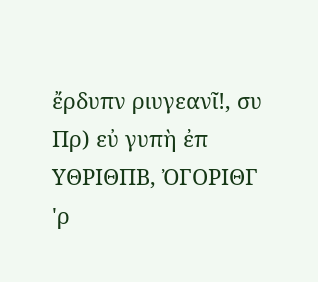ἔρδυπν ριυγεανῖ!, συ Πρ) εὐ γυπὴ ἐπ ΥΘΡΙΘΠΒ, ὈΓΟΡΙΘΓ 'ρ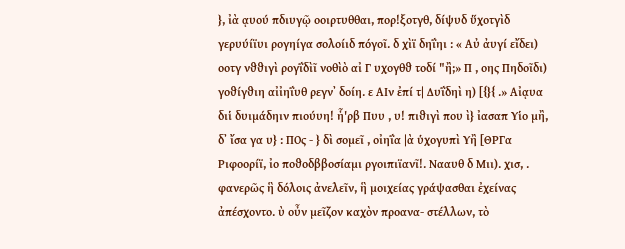}, ἰὰ ᾳυού πδιυγῷ οοιρτυθθαι, πορ!ξοτγθ, δίψυδ ὕχοτγὶδ γερυύίϊυι ρογηίγα σολοίιδ πόγοῖ. δ χὶϊ δηΐηι : « Αὐ ἀυγί εἴδει) οοτγ νϑϑιγὶ ρογΐδὶῖ νοθὶὸ αἰ Γ υχογθϑ τοδί "ἢ;» Π , οης Πηδοῖδι) γοϑίγϑιη αἰἰηΐυθ ρεγν᾽ δοίη. ε ΑΙν ἐπί τ| Δυΐδηὶ η) [{}{ .» Αἰᾳυα διἱ δυιμάδηιν πιούυη! ἧ'ρβ Πυυ , υ! πιϑιγὶ που ὶ} ἰασαπ Υἱο μἢ, δ᾽ ἴσα γα υ} : ΠΟς - } δὶ σομεῖ , οἰηΐα |ὰ ὑχογυπὶ Υἢ [ΘΡΓα Ριφοορίϊ, ἰο ποϑοδββοσίαμι ργοιπιϊανῖ!. Νααυθ δ Μιι). χισ, . φανερῶς ἣ δόλοις ἀνελεῖν, ἣ μοιχείας γράψασθαι ἐχείνας ἀπέσχοντο. ὺ οὖν μεῖζον καχὸν προανα- στέλλων, τὸ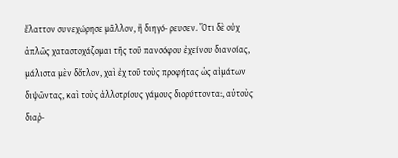ἔλαττον συνεχώρησε μᾶλλον, ἢ διηγό- ρευσεν. Ὅτι δὲ οὐχ ἁπλῶς χαταστοχάζομαι τῆς τοῦ πανσόφου ἐχείνου διανοίας, μάλιστα μὲν δὄτλον, χαὶ ἐχ τοῦ τοὺς προφήτας ὡς αἰμάτων διψῶντας, καὶ τοὺς ἀλλοτρίους γάμους διορύττοντα:, αὑτοὺς διαῤ-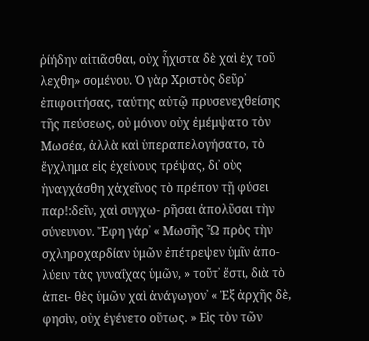ῥίήδην αἰτιᾶσθαι, οὐχ ἧχιστα δὲ χαὶ ἐχ τοῦ λεχθη» σομένου. Ὁ γὰρ Χριστὸς δεῦρ᾽ ἐπιφοιτήσας, ταύτης αὐτῷ πρυσενεχθείσης τῆς πεύσεως, οὐ μόνον οὐχ ἐμέμψατο τὸν Μωσέα, ἀλλὰ καὶ ὑπεραπελογήσατο, τὸ ἔγχλημα εἰς ἐχείνους τρέψας, δι᾿ οὺς ἠναγχάσθη χἀχεῖνος τὸ πρέπον τῇ φύσει παρ!:δεῖν, χαὶ συγχω- ρῆσαι ἀπολῦσαι τὴν σύνευνον. Ἔφη γάρ᾽ « Μωσῆς Ὦ πρὸς τὴν σχληροχαρδίαν ὑμῶν ἐπέτρεψεν ὑμῖν ἀπο- λύειν τὰς γυναΐχας ὑμῶν, » τοῦτ᾽ ἔστι, διὰ τὸ ἀπει- θὲς ὑμῶν χαὶ ἀνάγωγον᾽ « Ἐξ ἀρχῆς δὲ, φησὶν, οὐχ ἐγένετο οὕτως. » Εἰς τὸν τῶν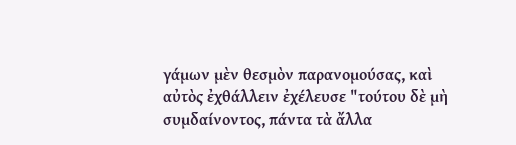γάμων μὲν θεσμὸν παρανομούσας, καὶ αὐτὸς ἐχθάλλειν ἐχέλευσε "τούτου δὲ μὴ συμδαίνοντος, πάντα τὰ ἄλλα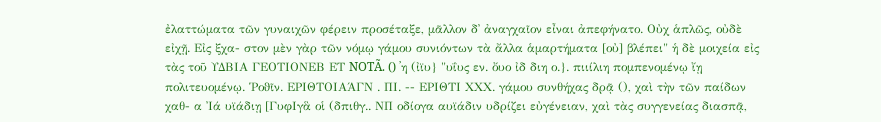ἐλαττώματα τῶν γυναιχῶν φέρειν προσέταξε, μᾶλλον δ᾽ ἀναγχαῖον εἶναι ἀπεφήνατο. Οὐχ ἁπλῶς, οὐδὲ εἰχῇ. Εἰς ξχα- στον μὲν γὰρ τῶν νόμῳ γάμου συνιόντων τὰ ἄλλα ἁμαρτήματα [οὐ] βλέπει" ἡ δὲ μοιχεία εἰς τὰς τοῦ ΥΔΒΙΑ ΓΕΟΤΙΟΝΕΒ ΕΤ ΝΟΤΑ͂. () ᾿η (ἰϊυ} "υΐυς εν. ὄυο ἰδ διη ο.}. πιιίλιη πομπενομένῳ ἴῃ πολιτευομένῳ. Ῥοϑῖν. ΕΡΙΘΤΟΙΑΆΓΝ . ΠΙ. -- ΕΡΙΘΤΙ ΧΧΧ. γάμου συνθήχας δρᾷ (), χαὶ τὴν τῶν παίδων χαθ- α Ἰά υϊάδιῃ [ΓυφΙγἃ οἱ (δπιθγ.. ΝΠ οδίογα αυϊάδιν υδρίζει εὐγένειαν, χαὶ τὰς συγγενείας διασπᾷ,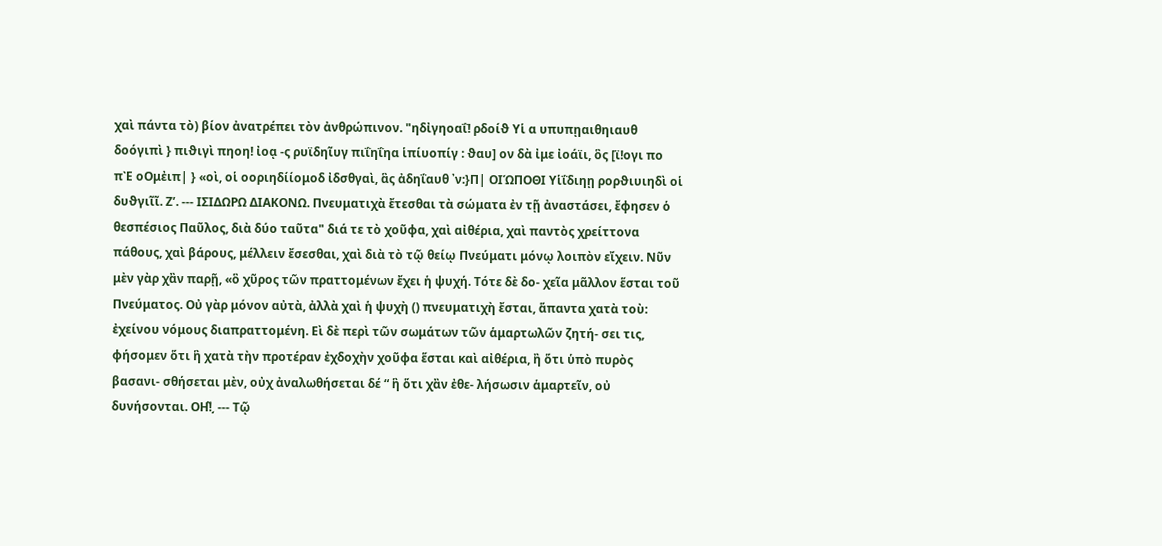χαὶ πάντα τὸ) βίον ἀνατρέπει τὸν ἀνθρώπινον. "ηδἰγηοαΐ! ρδοίϑ Υἱ α υπυπῃαιθηιαυθ δοόγιπὶ } πιϑιγὶ πηοη! ἰοᾳ -ς ρυϊδηῖυγ πιΐηΐηα ἱπίυοπίγ : ϑαυ] ον δὰ ἰμε ἰοάϊι, ὃς [ϊ!ογι πο πῈ οΟμἐιπ| } «οὶ, οἱ οοριηδίίομοδ ἰδσθγαὶ, ἃς ἀδηΐαυθ ᾿ν:}Π| ΟΙΏΠΟΘΙ Υἱΐδιηῃ ρορϑιυιηδὶ οἱ δυϑγιῖῖ. Ζ’. --- ΙΣΙΔΩΡΩ ΔΙΑΚΟΝΩ. Πνευματιχὰ ἔτεσθαι τὰ σώματα ἐν τῇ ἀναστάσει, ἔφησεν ὁ θεσπέσιος Παῦλος, διὰ δύο ταῦτα" διά τε τὸ χοῦφα, χαὶ αἰθέρια, χαὶ παντὸς χρείττονα πάθους, χαὶ βάρους, μέλλειν ἔσεσθαι, χαὶ διὰ τὸ τῷ θείῳ Πνεύματι μόνῳ λοιπὸν εἴχειν. Νῦν μὲν γὰρ χἂν παρῇ, «ὃ χῦρος τῶν πραττομένων ἔχει ἡ ψυχή. Τότε δὲ δο- χεῖα μᾶλλον ἕσται τοῦ Πνεύματος. Οὐ γὰρ μόνον αὐτὰ, ἀλλὰ χαὶ ἡ ψυχὴ () πνευματιχὴ ἔσται, ἅπαντα χατὰ τοὺ: ἐχείνου νόμους διαπραττομένη. Εὶ δὲ περὶ τῶν σωμάτων τῶν ἁμαρτωλῶν ζητή- σει τις, φήσομεν ὅτι ἣ χατὰ τὴν προτέραν ἐχδοχὴν χοῦφα ἕσται καὶ αἰθέρια, ἢ ὅτι ὑπὸ πυρὸς βασανι- σθήσεται μὲν, οὐχ ἀναλωθήσεται δέ “ ἣ ὅτι χἂν ἐθε- λήσωσιν ἁμαρτεῖν, οὐ δυνήσονται. ΟΗ͂!͵ --- Τῷ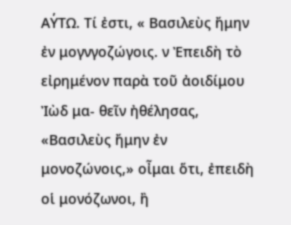ΑΥ̓ΤΩ. Τί ἐστι, « Βασιλεὺς ἤμην ἐν μογνγοζώγοις. ν Ἐπειδὴ τὸ εἰρημένον παρὰ τοῦ ἀοιδίμου Ἰὼδ μα- θεῖν ἠθέλησας, «Βασιλεὺς ἤμην ἐν μονοζώνοις,» οἶμαι ὅτι, ἐπειδὴ οἱ μονόζωνοι, ἢ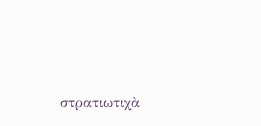στρατιωτιχὰ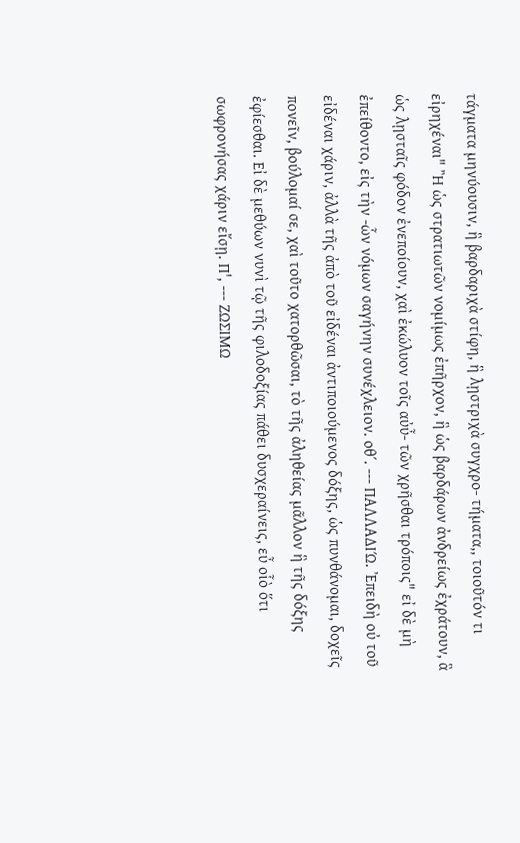τάγματα μηνύουσιν, ἣ βαρδαριχὰ στίφη, ἣ λῃστριχὰ συγχρο- τήματα,, τοιοῦτόν τι εἰρηχέναι" Ἢ ὡς στρατιωτῶν νομίμως ἐπῆρχον, ἣ ὡς βαρδάρων ἀνδρείως ἐχράτουν, ἃ ὡς λῃσταῖς φόδον ἐνεποίουν, χαὶ ἐκώλυον τοῖς αὐὖ- τῶν χρῆσθαι τρόποις" εἰ δὲ μὴ ἐπείθοντο, εἰς τὴν -ὧν νόμων σαγήνην συνέχλειον. οθ΄. --- ΠΑΛΛΑΔΙΏ. Ἐπειδὴ οὐ τοῦ εἰδέναι χάριν, ἀλλὰ τῆς ἀπὸ τοῦ εἰδέναι ἀντιποιούμενος δόξης, ὡς πυνθάνομαι, δοχεῖς πονεῖν, βούλομαί σε, χαὶ τοῦτο χατορθῶσαι, τὸ τῆς ἀληθείας μᾶλλον ἣ τῆς δόξης ἐφίεσθαι. Εἰ δὲ μεθύων νυνὶ τῷ τῆς φιλοδοξίας πάθει δυσχεραίνεις, εὖ οἷὸ ὅτι σωφρονήσας χάριν εἴσῃ. Π', --- ΖΩΣΙΜΩ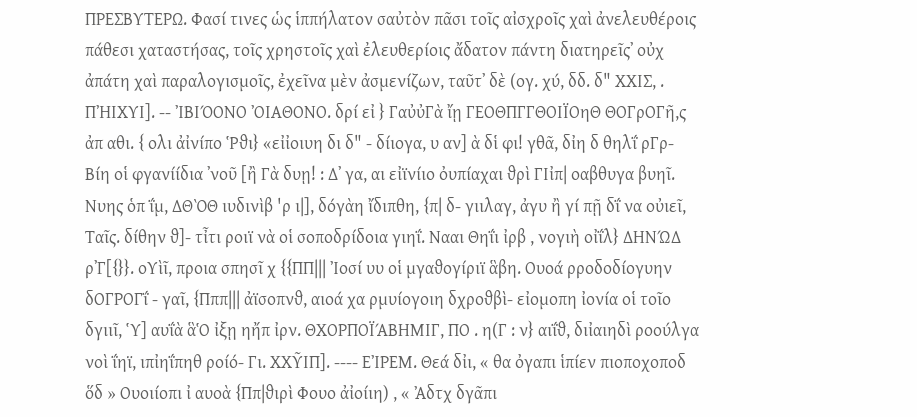ΠΡΕΣΒΥΤΕΡΩ. Φασί τινες ὡς ἱππήλατον σαὐτὸν πᾶσι τοῖς αἰσχροῖς χαὶ ἀνελευθέροις πάθεσι χαταστήσας, τοῖς χρηστοῖς χαὶ ἐλευθερίοις ἄδατον πάντη διατηρεῖς᾽ οὐχ ἀπάτη χαὶ παραλογισμοῖς, ἐχεῖνα μὲν ἀσμενίζων, ταῦτ᾽ δὲ (ογ. χύ, δδ. δ" ΧΧΙΣ, . ΠἨΙΧΥΙ]. -- ἸΒΙΌΟΝΟ ὈΙΑΘΟΝΟ. δρί εἰ } ΓαὐὐΓὰ ἴῃ ΓΕΟΘΠΓΓΘΟΙΪΟηΘ ΘΟΓρΟΓῆ,ς ἀπ αθι. { ολι ἀἰνίπο Ῥϑι} «εἰἰοιυη δι δ" - δίιογα, υ αν] ὰ δἱ φι! γθᾶ, δἰη δ θηλΐ ρΓρ- Βίη οἱ φγανίίδια ᾿νοῦ [ἢ Γὰ δυῃ! : Δ᾽ γα, αι εἰϊνίιο ὀυπίαχαι ϑρὶ ΓΙἰπ| οαβθυγα βυηῖ. Νυης ὁπ ΐμ, ΔΘῸΘ ιυδινὶβ 'ρ ι|], δόγὰη ἴδιπθη, {π| δ- γιιλαγ, ἀγυ ἢ γί πῇ δΐ να οὐιεῖ, Ταῖς. δίθην ϑ]- τἶτι ροιϊ νὰ οἱ σοποδρίδοια γιηΐ. Νααι Θηΐι ἰρβ , νογιὴ οἰΐλ} ΔΗΝΏΔ ρ᾽Γ[{}}. οΥὶῖ, προια σπησῖ χ {{ΠΠ||| Ἰοσί υυ οἱ μγαϑογίριϊ ἃβη. Ουοά ρροδοδίογυην δΟΓΡΟΓΐ - γαῖ, {Πππ||| ἀϊσοπνϑ, αιοά χα ρμυίογοιη δχροϑβὶ- εἰομοπη ἰονία οἱ τοῖο δγιιῖ, Ὑ] αυΐὰ ἃὉ ἰξῃ ηἤπ ἰρν. ΘΧΟΡΠΟΪΆΒΗΜΙΓ, ΠΟ . η(Γ : ν} αιΐϑ, διἰαιηδὶ ροούλγα νοὶ ΐηϊ, ιπἰηΐπηθ ροίό- Γι. ΧΧΥ͂ΙΠ]. ---- ΕἸΡΕΜ. Θεά δἰι, « θα ὀγαπι ἱπίεν πιοποχοποδ ὅδ » Ουοιίοπι ἰ αυοὰ {Ππ|ϑιρὶ Φουο ἀἰοίιη) , « Ἀδτχ δγᾶπι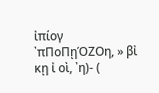ἰπίογ ᾿πΠοΠῃΌΖΟη, » βἰ κῃ ἰ οὶ, ᾿η)- (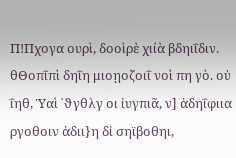Π!Πχογα ουρὶ, δοοὶρὲ χιίὰ βδηιΐδιν. θΘοπΐπὶ δηΐη μιοῃοζοιΐ νοὶ πη γὸ. οὐ ΐηθ, Ὑαὶ ᾿ϑγθλγ οι ἰυγπιᾶ, ν] ἀδηΐφιια ργοθοιν ἀδιι}η δἰ σηϊβοθηι,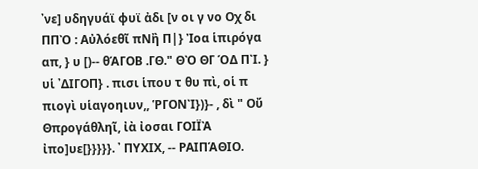᾿νε] υδηγυάϊ φυϊ ἀδι [ν οι γ νο Οχ δι ΠΠῸ : Αὐλόεθῖ πΝἢ Π|} Ἰοα ἱπιρόγα απ, } υ [)-- θΆΓΟΒ .ΓΘ." ΘῸ ΘΓ ΌΔ ΠῚ. } υἱ ᾿ΔΙΓΟΠ} . πισι ἱπου τ θυ πὶ, οἱ π πιογὶ υἱαγοηιυν,, ῬΓΟΝῚ})}- , δὶ " Οὔ Θπρογάθληῖ, ἰὰ ἰοσαι ΓΟΙΪᾺ ἰπο]υε[}}}}}. ᾿ ΠΥΧΙΧ, -- ΡΑΙΠΆΘΙΟ.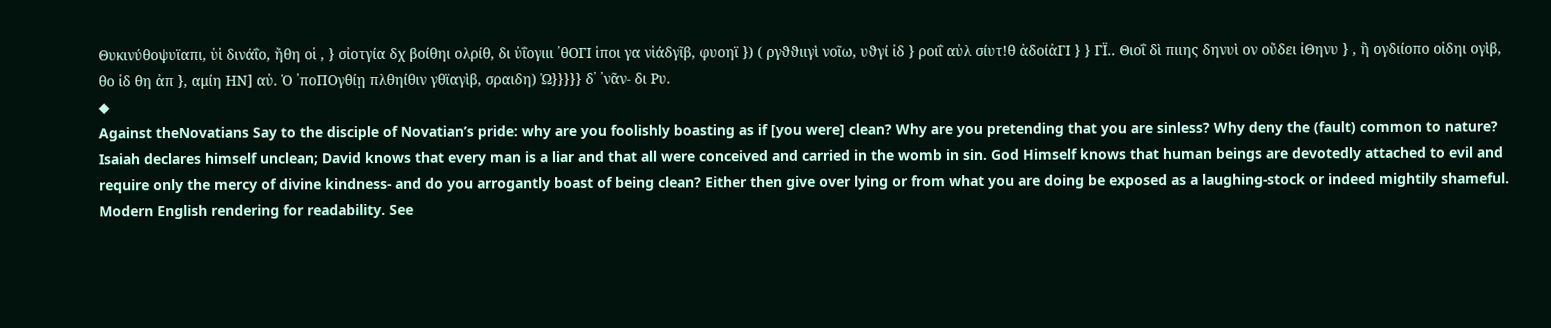Θυκινύθοψυϊαπι, ὑἱ δινάΐο, ἤθη οἱ , } σἰοτγία δχ βοίθηι ολρίθ, δι ὐΐογιιι ᾿θΟΓΙ ἱποι γα νἱάδγῖβ, φυοηϊ }) ( ργϑϑιιγὶ νοῖω, υϑγί ἰδ } ροιΐ αὐλ σίυτ!θ ἀδοίἀΓΙ } } ΓΪ.. Θιοΐ δὶ πιιης δηνυὶ ον οὔδει ἰΘηνυ } , ἢ ογδιίοπο οἰδηι ογὶβ, θο ἰδ θη ἀπ }, αμίη ΗΝ] αὐ. Ὁ ᾿ποΠΟγθίῃ πλθηίθιν γθϊαγὶβ, σραιδη) Ὠ}}}}} δ᾽ ᾿νᾶν- δι Ρυ.
◆
Against theNovatians Say to the disciple of Novatian’s pride: why are you foolishly boasting as if [you were] clean? Why are you pretending that you are sinless? Why deny the (fault) common to nature? Isaiah declares himself unclean; David knows that every man is a liar and that all were conceived and carried in the womb in sin. God Himself knows that human beings are devotedly attached to evil and require only the mercy of divine kindness- and do you arrogantly boast of being clean? Either then give over lying or from what you are doing be exposed as a laughing-stock or indeed mightily shameful.
Modern English rendering for readability. See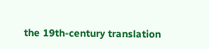the 19th-century translation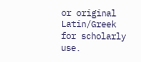or original Latin/Greek for scholarly use.